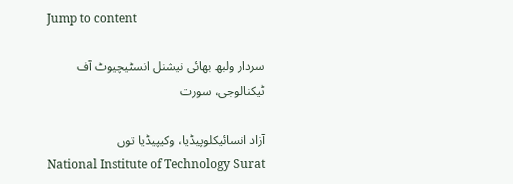Jump to content

سردار ولبھ بھائی نیشنل انسٹیچیوٹ آف ٹیکنالوجی، سورت

آزاد انسائیکلوپیڈیا، وکیپیڈیا توں
National Institute of Technology Surat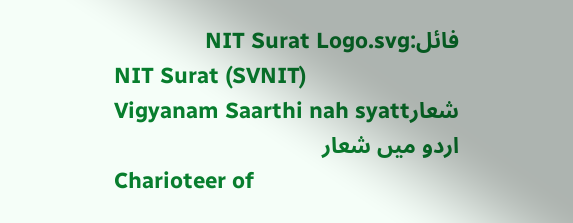فائل:NIT Surat Logo.svg
NIT Surat (SVNIT)
شعارVigyanam Saarthi nah syatt
اردو میں شعار
Charioteer of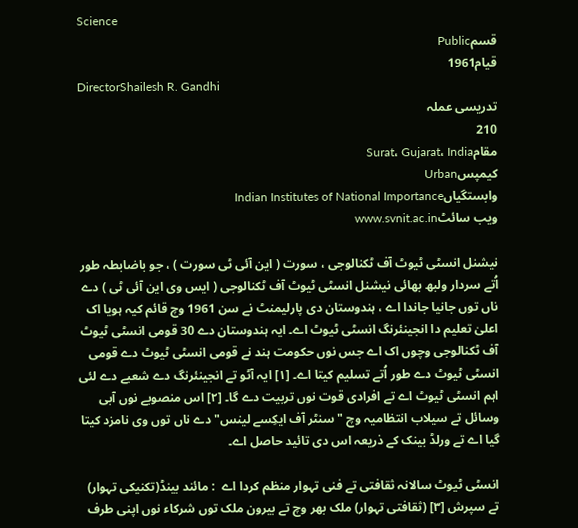Science
قسمPublic
قیام1961
DirectorShailesh R. Gandhi
تدریسی عملہ
210
مقامSurat، Gujarat، India
کیمپسUrban
وابستگیاںIndian Institutes of National Importance
ویب سائٹwww.svnit.ac.in

نیشنل انسٹی ٹیوٹ آف ٹکنالوجی ، سورت ( این آئی ٹی سورت ) ، جو باضابطہ طور اُتے سردار ولبھ بھائی نیشنل انسٹی ٹیوٹ آف ٹکنالوجی ( ایس وی این آئی ٹی ) دے ناں توں جانیا جاندا اے ، ہندوستان دی پارلیمنٹ نے سن 1961 وچ قائم کیہ ہویا اک اعلیٰ تعلیم دا انجینئرنگ انسٹی ٹیوٹ اے۔ ایہ ہندوستان دے 30 قومی انسٹی ٹیوٹ آف ٹکنالوجی وچوں اک اے جس نوں حکومت ہند نے قومی انسٹی ٹیوٹ دے قومی انسٹی ٹیوٹ دے طور اُتے تسلیم کیتا اے۔ [۱] ایہ آٹو تے انجینئرنگ دے شعبے دے لئی اہم انسٹی ٹیوٹ اے تے افرادی قوت نوں تربیت دے گا۔ [۲] اس منصوبے نوں آبی وسائل تے سیلاب انتظامیہ وچ "سنٹر آف ایکِسے لینس" دے ناں توں وی نامزد کیتا گیا اے تے ورلڈ بینک کے ذریعہ اس دی تائید حاصل اے۔

انسٹی ٹیوٹ سالانہ ثقافتی تے فنی تہوار منظم کردا اے  : مائند بینڈ(تکنیکی تہوار) تے سپرش [۳] (ثقافتی تہوار) ملک بھر وچ تے بیرون ملک توں شرکاء نوں اپنی طرف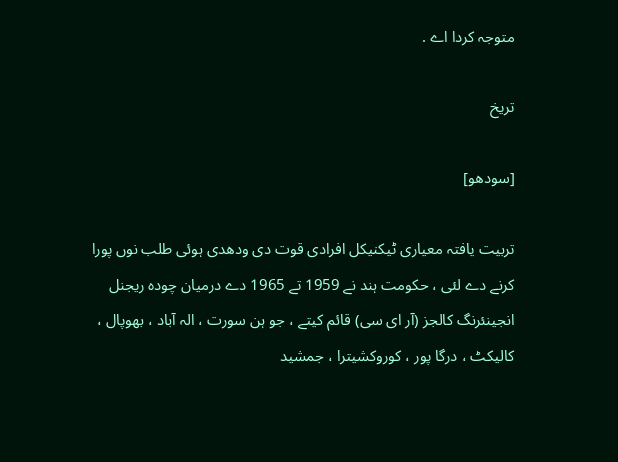متوجہ کردا اے .

تریخ

[سودھو]

تربیت یافتہ معیاری ٹیکنیکل افرادی قوت دی ودھدی ہوئی طلب نوں پورا کرنے دے لئی ، حکومت ہند نے 1959 تے 1965 دے درمیان چودہ ریجنل انجینئرنگ کالجز (آر ای سی) قائم کیتے ، جو ہن سورت ، الہ آباد ، بھوپال ، کالیکٹ ، درگا پور ، کوروکشیترا ، جمشید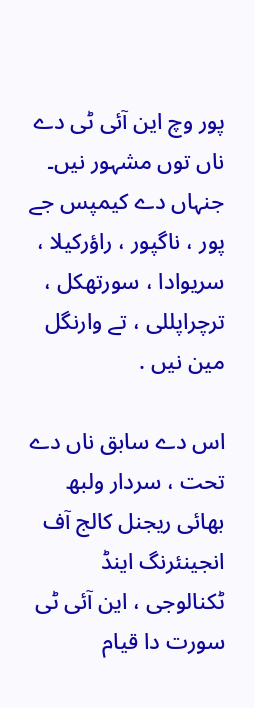پور وچ این آئی ٹی دے ناں توں مشہور نيں۔ جنہاں دے کیمپس جے پور ، ناگپور ، راؤرکیلا ، سریوادا ، سورتھکل ، ترچراپللی ، تے وارنگل مین نيں .

اس دے سابق ناں دے تحت ، سردار ولبھ بھائی ریجنل کالج آف انجینئرنگ اینڈ ٹکنالوجی ، این آئی ٹی سورت دا قیام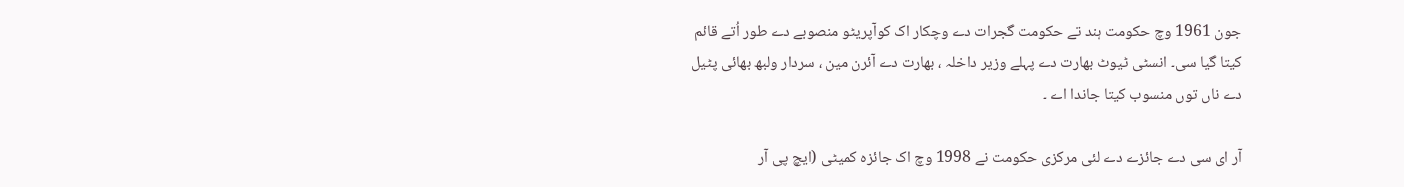جون 1961 وچ حکومت ہند تے حکومت گجرات دے وچکار اک کوآپریٹو منصوبے دے طور اُتے قائم کیتا گیا سی۔ انسٹی ٹیوٹ بھارت دے پہلے وزیر داخلہ ، بھارت دے آئرن مین ، سردار ولبھ بھائی پٹیل دے ناں توں منسوب کیتا جاندا اے ۔

آر ای سی دے جائزے دے لئی مرکزی حکومت نے 1998 وچ اک جائزہ کمیٹی (ایچ پی آر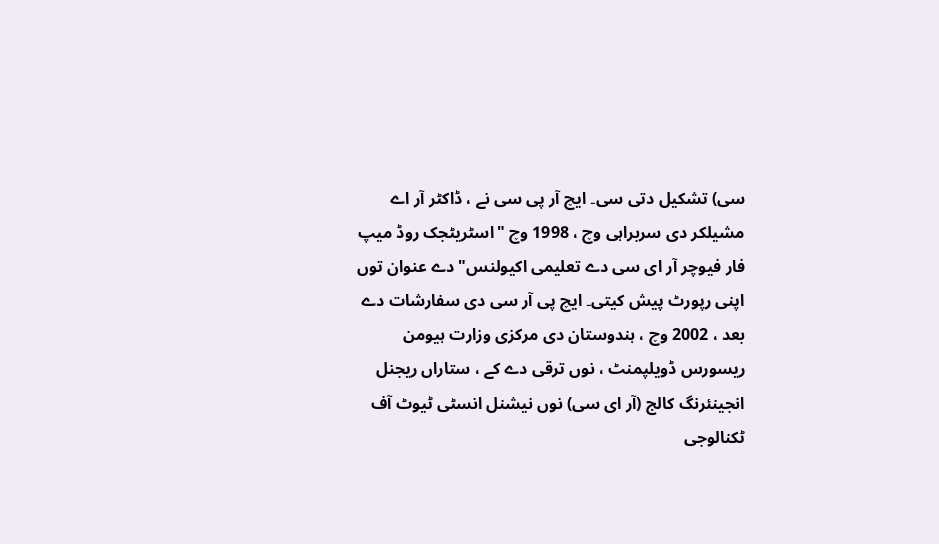سی) تشکیل دتی سی۔ ایچ آر پی سی نے ، ڈاکٹر آر اے مشیلکر دی سربراہی وچ ، 1998 وچ "اسٹریٹجک روڈ میپ فار فیوچر آر ای سی دے تعلیمی اکیولنس" دے عنوان توں اپنی رپورٹ پیش کيتی۔ ایچ پی آر سی دی سفارشات دے بعد ، 2002 وچ ، ہندوستان دی مرکزی وزارت ہیومن ریسورس ڈویلپمنٹ ، نوں ترقی دے کے ، ستاراں ریجنل انجینئرنگ کالج (آر ای سی) نوں نیشنل انسٹی ٹیوٹ آف ٹکنالوجی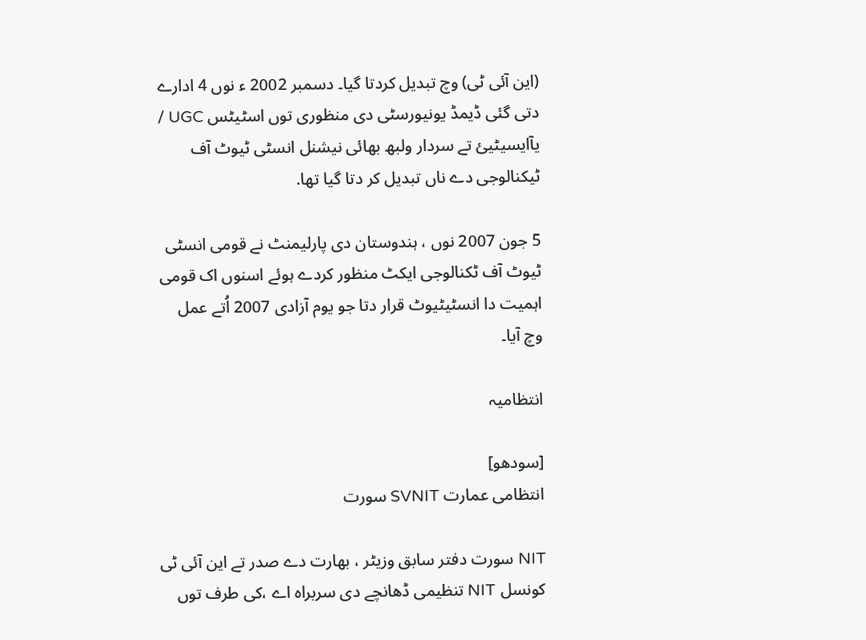(این آئی ٹی) وچ تبدیل کردتا گیا۔ دسمبر 2002 ء نوں 4 ادارے دتی گئی ڈیمڈ یونیورسٹی دی منظوری توں اسٹیٹس UGC / یآایسیٹیئ تے سردار ولبھ بھائی نیشنل انسٹی ٹیوٹ آف ٹیکنالوجی دے ناں تبدیل کر دتا گیا تھا.

5 جون 2007 نوں ، ہندوستان دی پارلیمنٹ نے قومی انسٹی ٹیوٹ آف ٹکنالوجی ایکٹ منظور کردے ہوئے اسنوں اک قومی اہمیت دا انسٹیٹیوٹ قرار دتا جو یوم آزادی 2007 اُتے عمل وچ آیا۔

انتظامیہ

[سودھو]
انتظامی عمارت SVNIT سورت

NIT سورت دفتر سابق وزیٹر ، بھارت دے صدر تے این آئی ٹی کونسل NIT تنظیمی ڈھانچے دی سربراہ اے ،کی طرف توں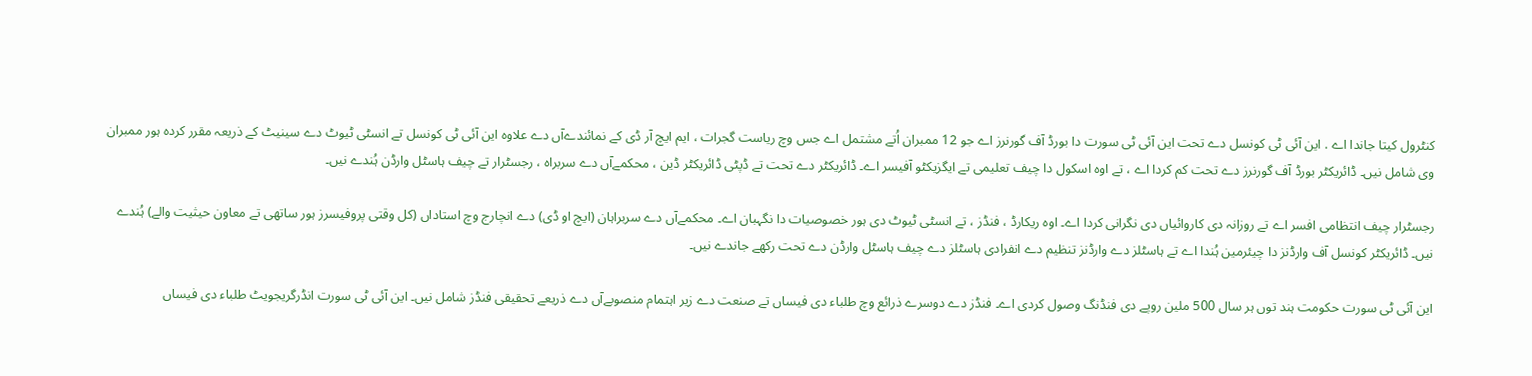کنٹرول کیتا جاندا اے . این آئی ٹی کونسل دے تحت این آئی ٹی سورت دا بورڈ آف گورنرز اے جو 12 ممبران اُتے مشتمل اے جس وچ ریاست گجرات ، ایم ایچ آر ڈی کے نمائندےآں دے علاوہ این آئی ٹی کونسل تے انسٹی ٹیوٹ دے سینیٹ کے ذریعہ مقرر کردہ ہور ممبران وی شامل نيں۔ ڈائریکٹر بورڈ آف گورنرز دے تحت کم کردا اے ، تے اوہ اسکول دا چیف تعلیمی تے ایگزیکٹو آفیسر اے۔ ڈائریکٹر دے تحت تے ڈپٹی ڈائریکٹر ڈین ، محکمےآں دے سربراہ ، رجسٹرار تے چیف ہاسٹل وارڈن ہُندے نيں۔

رجسٹرار چیف انتظامی افسر اے تے روزانہ دی کاروائیاں دی نگرانی کردا اے۔ اوہ ریکارڈ ، فنڈز ، تے انسٹی ٹیوٹ دی ہور خصوصیات دا نگہبان اے۔ محکمےآں دے سربراہان (ایچ او ڈی) دے انچارج وچ استاداں (کل وقتی پروفیسرز ہور ساتھی تے معاون حیثیت والے) ہُندے نيں۔ ڈائریکٹر کونسل آف وارڈنز دا چیئرمین ہُندا اے تے ہاسٹلز دے وارڈنز تنظیم دے انفرادی ہاسٹلز دے چیف ہاسٹل وارڈن دے تحت رکھے جاندے نيں۔

این آئی ٹی سورت حکومت ہند توں ہر سال 500 ملین روپے دی فنڈنگ وصول کردی اے۔ فنڈز دے دوسرے ذرائع وچ طلباء دی فیساں تے صنعت دے زیر اہتمام منصوبےآں دے ذریعے تحقیقی فنڈز شامل نيں۔ این آئی ٹی سورت انڈرگریجویٹ طلباء دی فیساں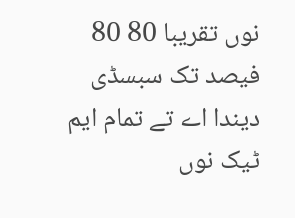نوں تقریبا 80 80 فیصد تک سبسڈی دیندا اے تے تمام ایم ٹیک نوں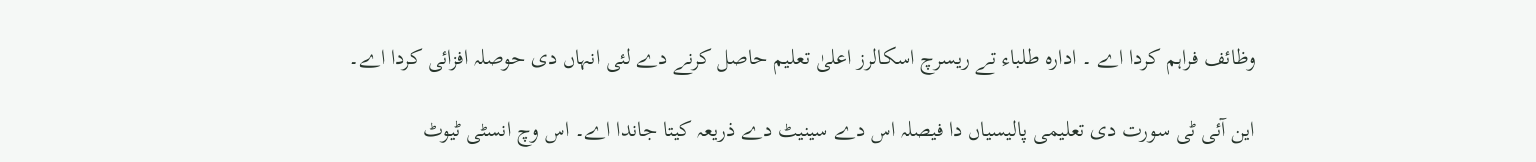وظائف فراہم کردا اے ۔ ادارہ طلباء تے ریسرچ اسکالرز اعلیٰ تعلیم حاصل کرنے دے لئی انہاں دی حوصلہ افزائی کردا اے۔

این آئی ٹی سورت دی تعلیمی پالیسیاں دا فیصلہ اس دے سینیٹ دے ذریعہ کیتا جاندا اے۔ اس وچ انسٹی ٹیوٹ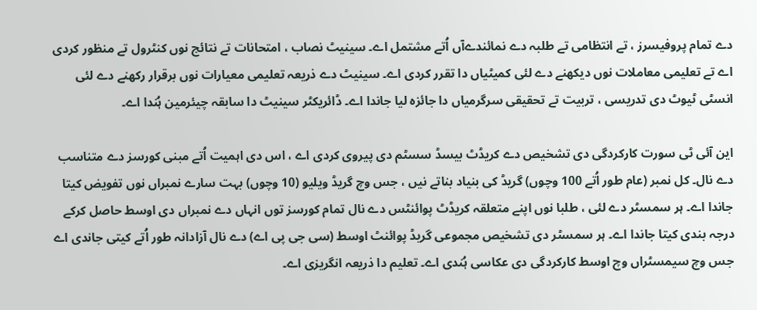دے تمام پروفیسرز ، تے انتظامی تے طلبہ دے نمائندےآں اُتے مشتمل اے۔ سینیٹ نصاب ، امتحانات تے نتائج نوں کنٹرول تے منظور کردی اے تے تعلیمی معاملات نوں دیکھنے دے لئی کمیٹیاں دا تقرر کردی اے۔ سینیٹ دے ذریعہ تعلیمی معیارات نوں برقرار رکھنے دے لئی انسٹی ٹیوٹ دی تدریسی ، تربیت تے تحقیقی سرگرمیاں دا جائزہ لیا جاندا اے۔ ڈائریکٹر سینیٹ دا سابقہ چیئرمین ہُندا اے۔

این آئی ٹی سورت کارکردگی دی تشخیص دے کریڈٹ بیسڈ سسٹم دی پیروی کردی اے ، اس دی اہمیت اُتے مبنی کورسز دے متناسب دے نال۔ کل نمبر (عام طور اُتے 100 وچوں) گریڈ کی بنیاد بناتے نيں ، جس وچ گریڈ ویلیو (10 وچوں) بہت سارے نمبراں نوں تفویض کیتا جاندا اے۔ ہر سمسٹر دے لئی ، طلبا نوں اپنے متعلقہ کریڈٹ پوائنٹس دے نال تمام کورسز توں انہاں دے نمبراں دی اوسط حاصل کرکے درجہ بندی کیتا جاندا اے۔ ہر سمسٹر دی تشخیص مجموعی گریڈ پوائنٹ اوسط (سی جی پی اے) دے نال آزادانہ طور اُتے کيتی جاندی اے جس وچ سیمسٹراں وچ اوسط کارکردگی دی عکاسی ہُندی اے۔ تعلیم دا ذریعہ انگریزی اے۔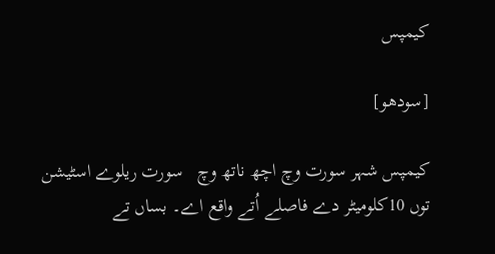کیمپس

[سودھو]

کیمپس شہر سورت وچ اچھ ناتھ وچ   سورت ریلوے اسٹیشن توں 10کلومیٹر دے فاصلے اُتے واقع اے۔ بساں تے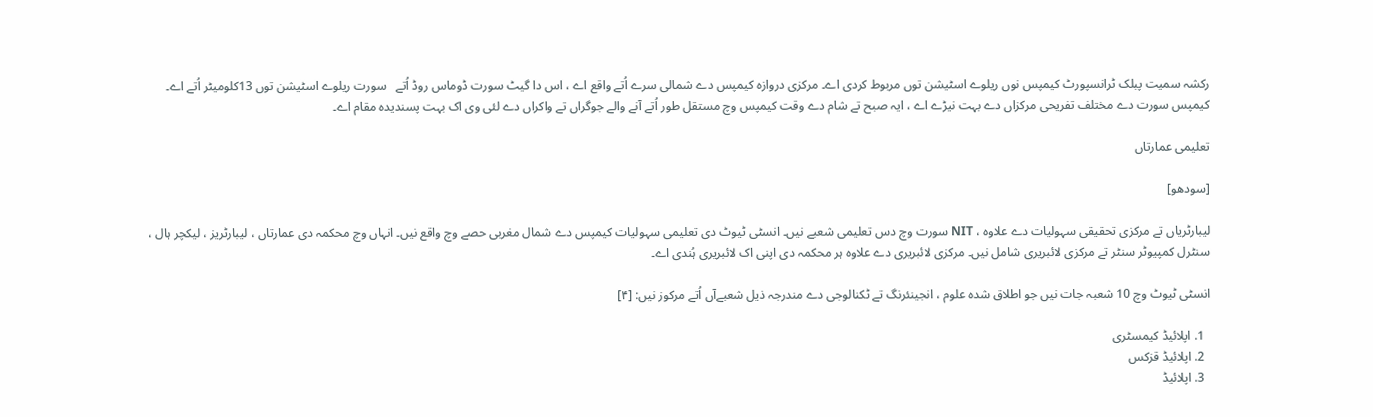رکشہ سمیت پبلک ٹرانسپورٹ کیمپس نوں ریلوے اسٹیشن توں مربوط کردی اے۔ مرکزی دروازہ کیمپس دے شمالی سرے اُتے واقع اے ، اس دا گیٹ سورت ڈوماس روڈ اُتے   سورت ریلوے اسٹیشن توں 13کلومیٹر اُتے اے۔ کیمپس سورت دے مختلف تفریحی مرکزاں دے بہت نیڑے اے ، ایہ صبح تے شام دے وقت کیمپس وچ مستقل طور اُتے آنے والے جوگراں تے واکراں دے لئی وی اک بہت پسندیدہ مقام اے۔

تعلیمی عمارتاں

[سودھو]

لیبارٹریاں تے مرکزی تحقیقی سہولیات دے علاوہ ، NIT سورت وچ دس تعلیمی شعبے نيں۔ انسٹی ٹیوٹ دی تعلیمی سہولیات کیمپس دے شمال مغربی حصے وچ واقع نيں۔ انہاں وچ محکمہ دی عمارتاں ، لیبارٹریز ، لیکچر ہال ، سنٹرل کمپیوٹر سنٹر تے مرکزی لائبریری شامل نيں۔ مرکزی لائبریری دے علاوہ ہر محکمہ دی اپنی اک لائبریری ہُندی اے۔

انسٹی ٹیوٹ وچ 10 شعبہ جات نيں جو اطلاق شدہ علوم ، انجینئرنگ تے ٹکنالوجی دے مندرجہ ذیل شعبےآں اُتے مرکوز نيں: [۴]

  1. اپلائیڈ کیمسٹری
  2. اپلائیڈ قزکس
  3. اپلائیڈ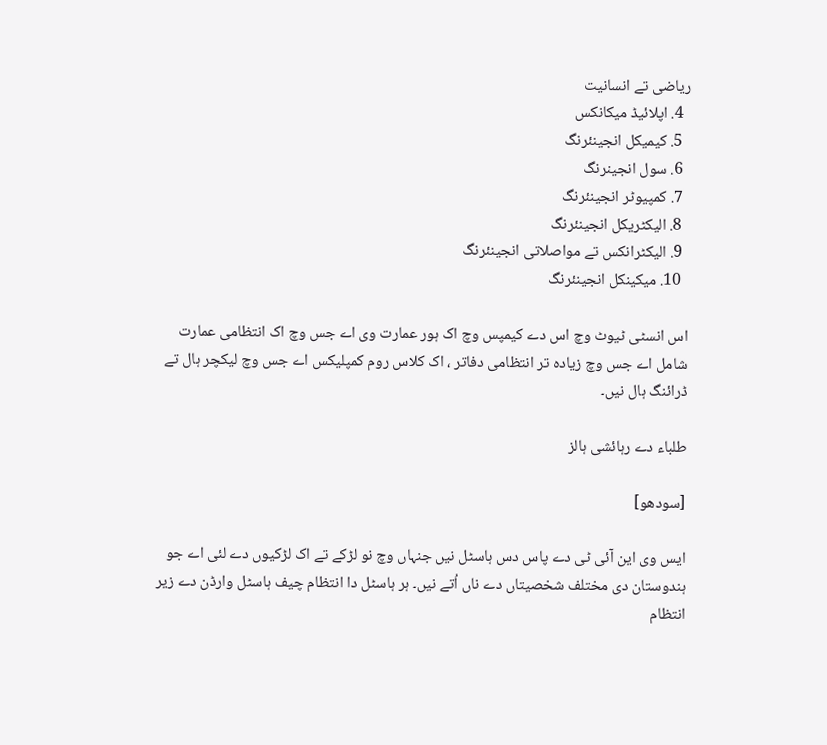ریاضی تے انسانیت
  4. اپلائیڈ میکانکس
  5. کیمیکل انجینئرنگ
  6. سول انجینرنگ
  7. کمپیوٹر انجینئرنگ
  8. الیکٹریکل انجینئرنگ
  9. الیکٹرانکس تے مواصلاتی انجینئرنگ
  10. میکینکل انجینئرنگ

اس انسٹی ٹیوٹ وچ اس دے کیمپس وچ اک ہور عمارت وی اے جس وچ اک انتظامی عمارت شامل اے جس وچ زیادہ تر انتظامی دفاتر ، اک کلاس روم کمپلیکس اے جس وچ لیکچر ہال تے ڈرائنگ ہال نيں۔

طلباء دے رہائشی ہالز

[سودھو]

ایس وی این آئی ٹی دے پاس دس ہاسٹل نيں جنہاں وچ نو لڑکے تے اک لڑکیوں دے لئی اے جو ہندوستان دی مختلف شخصیتاں دے ناں اُتے نيں۔ ہر ہاسٹل دا انتظام چیف ہاسٹل وارڈن دے زیر انتظام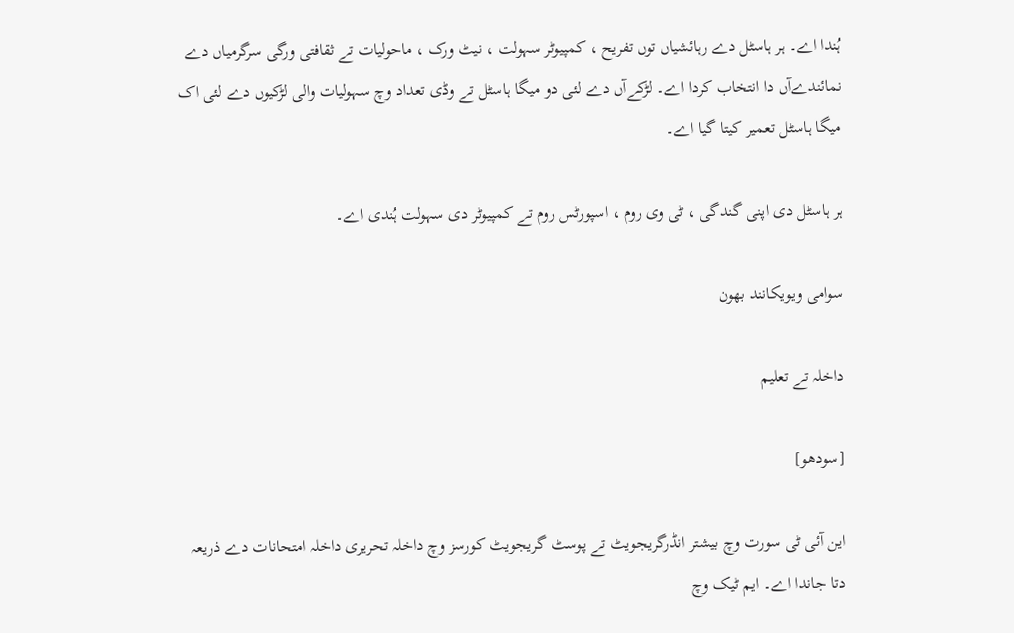ہُندا اے۔ ہر ہاسٹل دے رہائشیاں توں تفریح ، کمپیوٹر سہولت ، نیٹ ورک ، ماحولیات تے ثقافتی ورگی سرگرمیاں دے نمائندےآں دا انتخاب کردا اے۔ لڑکےآں دے لئی دو میگا ہاسٹل تے وڈی تعداد وچ سہولیات والی لڑکیوں دے لئی اک میگا ہاسٹل تعمیر کیتا گیا اے۔

ہر ہاسٹل دی اپنی گندگی ، ٹی وی روم ، اسپورٹس روم تے کمپیوٹر دی سہولت ہُندی اے۔

سوامی ویویکانند بھون

داخلہ تے تعلیم

[سودھو]

این آئی ٹی سورت وچ بیشتر انڈرگریجویٹ تے پوسٹ گریجویٹ کورسز وچ داخلہ تحریری داخلہ امتحانات دے ذریعہ دتا جاندا اے۔ ایم ٹیک وچ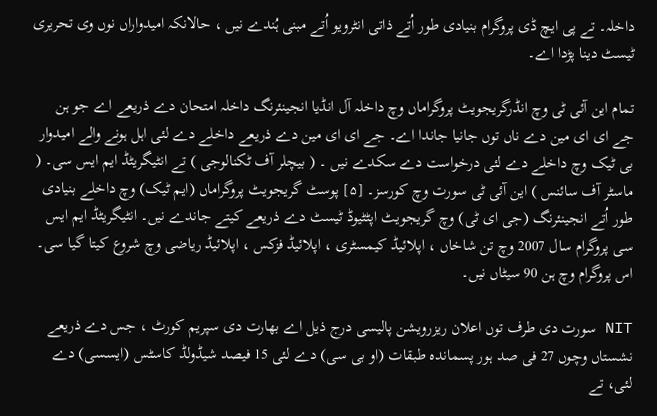داخلہ۔ تے پی ایچ ڈی پروگرام بنیادی طور اُتے ذاتی انٹرویو اُتے مبنی ہُندے نيں ، حالانکہ امیدواراں نوں وی تحریری ٹیسٹ دینا پڑدا اے۔

تمام این آئی ٹی وچ انڈرگریجویٹ پروگراماں وچ داخلہ آل انڈیا انجینئرنگ داخلہ امتحان دے ذریعے اے جو ہن جے ای ای مین دے ناں توں جانیا جاندا اے۔ جے ای ای مین دے ذریعے داخلے دے لئی اہل ہونے والے امیدوار بی ٹیک وچ داخلے دے لئی درخواست دے سکدے نيں ۔ ( بیچلر آف ٹکنالوجی ) تے انٹیگریٹڈ ایم ایس سی۔ ( ماسٹر آف سائنس ) این آئی ٹی سورت وچ کورسز۔ [۵] پوسٹ گریجویٹ پروگراماں (ایم ٹیک) وچ داخلے بنیادی طور اُتے انجینئرنگ (جی ای ٹی) وچ گریجویٹ اپٹٹیوڈ ٹیسٹ دے ذریعے کیتے جاندے نيں۔ انٹیگریٹڈ ایم ایس سی پروگرام سال 2007 وچ تن شاخاں ، اپلائیڈ کیمسٹری ، اپلائیڈ فزکس ، اپلائیڈ ریاضی وچ شروع کیتا گیا سی۔ اس پروگرام وچ ہن 90 سیٹاں نيں۔

NIT سورت دی طرف توں اعلان ریزرویشن پالیسی درج ذیل اے بھارت دی سپریم کورٹ ، جس دے ذریعے نشستاں وچوں 27 فی صد ہور پسماندہ طبقات (او بی سی) دے لئی 15 فیصد شیڈولڈ کاسٹس (ایسسی) دے لئی، تے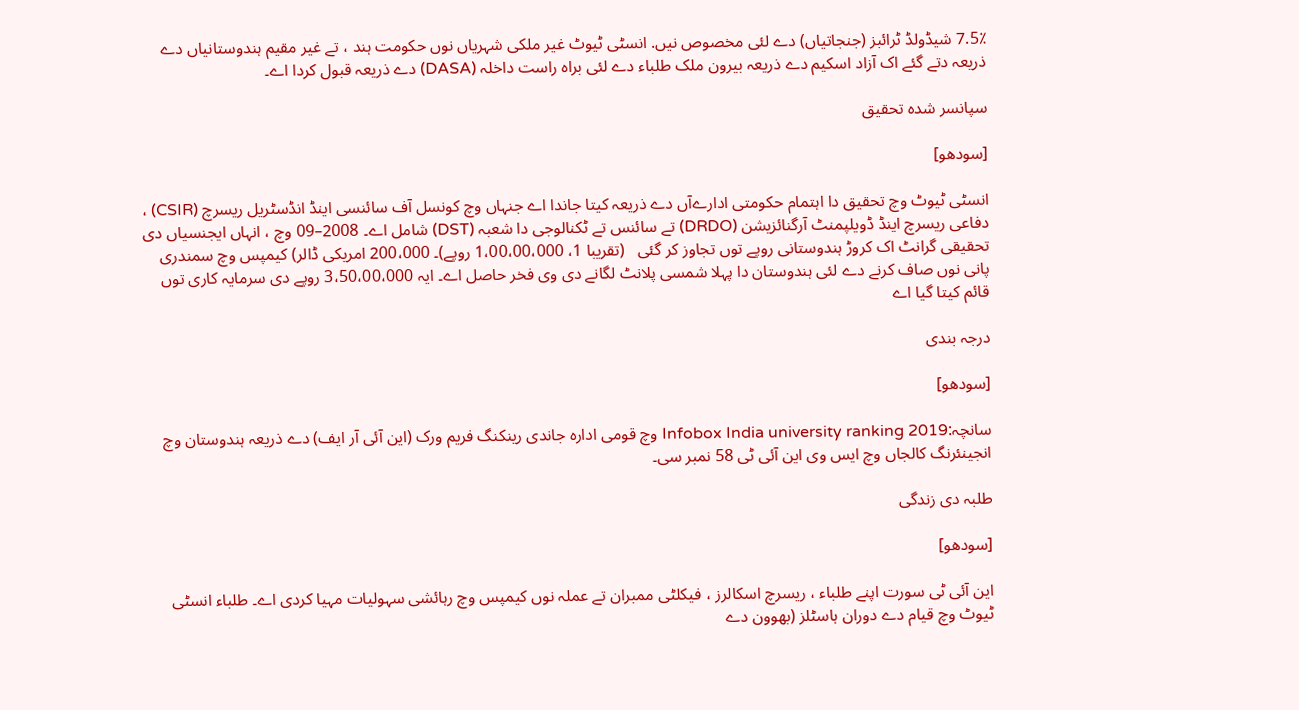7.5٪ شیڈولڈ ٹرائبز (جنجاتیاں) دے لئی مخصوص نيں. انسٹی ٹیوٹ غیر ملکی شہریاں نوں حکومت ہند ، تے غیر مقیم ہندوستانیاں دے ذریعہ دتے گئے اک آزاد اسکیم دے ذریعہ بیرون ملک طلباء دے لئی براہ راست داخلہ (DASA) دے ذریعہ قبول کردا اے۔

سپانسر شدہ تحقیق

[سودھو]

انسٹی ٹیوٹ وچ تحقیق دا اہتمام حکومتی ادارےآں دے ذریعہ کیتا جاندا اے جنہاں وچ کونسل آف سائنسی اینڈ انڈسٹریل ریسرچ (CSIR) ، دفاعی ریسرچ اینڈ ڈویلپمنٹ آرگنائزیشن (DRDO) تے سائنس تے ٹکنالوجی دا شعبہ (DST) شامل اے۔ 2008–09 وچ ، انہاں ایجنسیاں دی تحقیقی گرانٹ اک کروڑ ہندوستانی روپے توں تجاوز کر گئی   (تقریبا 1، 1،00،00،000 روپے)۔ 200،000 امریکی ڈالر) کیمپس وچ سمندری پانی نوں صاف کرنے دے لئی ہندوستان دا پہلا شمسی پلانٹ لگانے دی وی فخر حاصل اے۔ ایہ 3،50،00،000 روپے دی سرمایہ کاری توں قائم کیتا گیا اے

درجہ بندی

[سودھو]

سانچہ:Infobox India university ranking 2019 وچ قومی ادارہ جاندی رینکنگ فریم ورک (این آئی آر ایف) دے ذریعہ ہندوستان وچ انجینئرنگ کالجاں وچ ایس وی این آئی ٹی 58 نمبر سی۔

طلبہ دی زندگی

[سودھو]

این آئی ٹی سورت اپنے طلباء ، ریسرچ اسکالرز ، فیکلٹی ممبران تے عملہ نوں کیمپس وچ رہائشی سہولیات مہیا کردی اے۔ طلباء انسٹی ٹیوٹ وچ قیام دے دوران ہاسٹلز (بھوون دے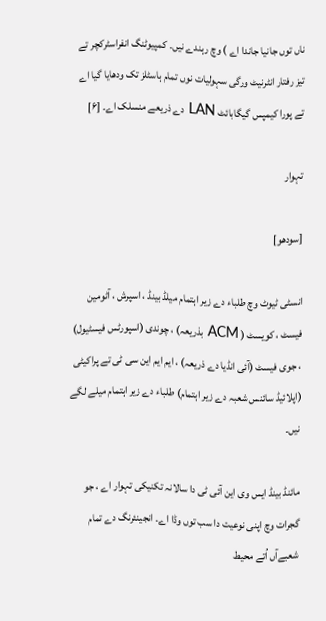ناں توں جانیا جاندا اے ) وچ رہندے نيں۔ کمپیوٹنگ انفراسٹرکچر تے تیز رفتار انٹرنیٹ ورگی سہولیات نوں تمام ہاسٹلز تک ودھایا گیا اے تے پورا کیمپس گیگابائٹ LAN دے ذریعے منسلک اے۔ [۶]

تہوار

[سودھو]

انسٹی ٹیوٹ وچ طلباء دے زیر اہتمام میلڈ بینڈ ، اسپرش ، آٹومین فیسٹ ، کویسٹ ( ACM بذریعہ) ، چوندی (اسپورٹس فیسٹیول) ، جوی فیسٹ (آئی انڈیا دے ذریعہ) ، ایم ایم این سی ٹی تے پراکیٹی (اپلائیڈ سائنس شعبہ دے زیر اہتمام) طلباء دے زیر اہتمام میلے لگے نيں۔

مائنڈ بینڈ ایس وی این آئی ٹی دا سالانہ تکنیکی تہوار اے ، جو گجرات وچ اپنی نوعیت دا سب توں وڈا اے۔ انجینئرنگ دے تمام شعبےآں اُتے محیط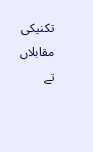تکنیکی مقابلاں تے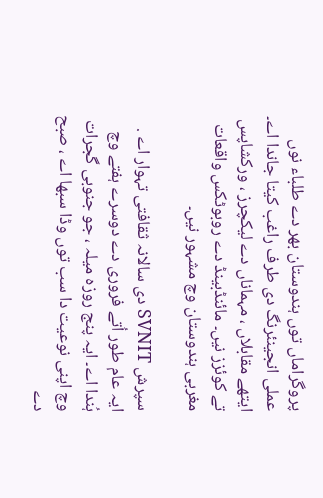پروگراماں توں ہندوستان بھر دے طلباء نوں عملی انجینئرنگ دی طرف راغب کیتا جاندا اے۔ ایتھے مقابلاں ، مہماناں دے لیکچرز ، ورکشاپس تے کوئزز نيں۔ مائنڈبینڈ دے روبوٹکس واقعات مغربی ہندوستان وچ مشہور نيں۔

سپرش SVNIT دی سالانہ ثقافتی تہوار اے . ایہ عام طور اُتے فروری دے دوسرے ہفتے وچ ہُندا اے۔ ایہ پنج روزہ میلہ ، جو جنوبی گجرات وچ اپنی نوعیت دا سب توں وڈا سبھا اے ، صبح دے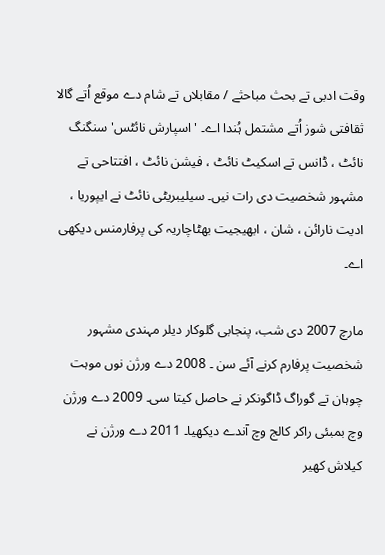وقت ادبی تے بحث مباحثے / مقابلاں تے شام دے موقع اُتے گالا ثقافتی شوز اُتے مشتمل ہُندا اے۔ 'اسپارش نائٹس' سنگنگ نائٹ ، ڈانس تے اسکیٹ نائٹ ، فیشن نائٹ ، افتتاحی تے مشہور شخصیت دی رات نيں۔ سیلیبریٹی نائٹ نے ایپوریا ، ادیت نارائن ، شان ، ابھیجیت بھٹاچاریہ کی پرفارمنس دیکھی اے۔

مارچ 2007 دی شب، پنجابی گلوکار دیلر مہندی مشہور شخصیت پرفارم کرنے آئے سن ۔ 2008 دے ورژن نوں موہت چوہان تے گوراگ ڈاگونکر نے حاصل کیتا سی۔ 2009 دے ورژن وچ بمبئی راکر کالج وچ آندے دیکھیا۔ 2011 دے ورژن نے کیلاش کھیر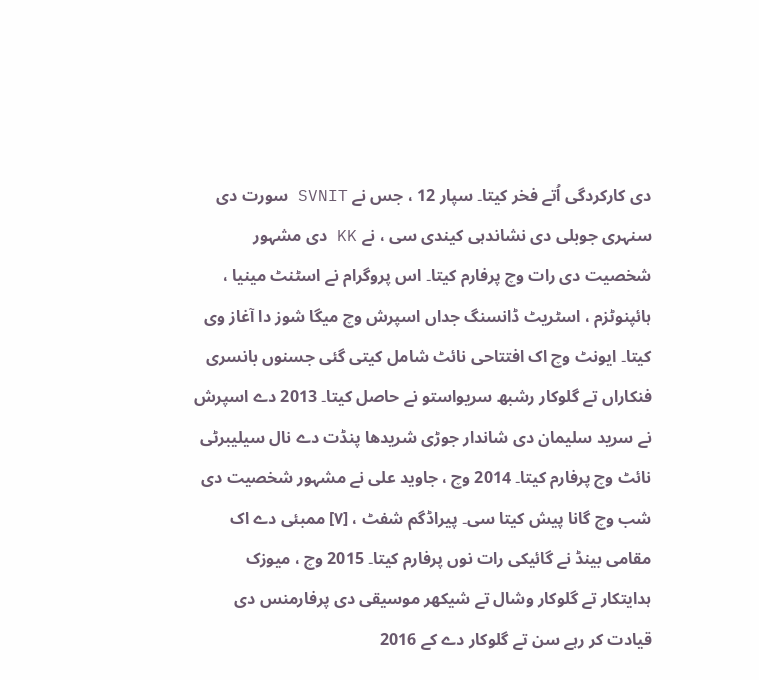دی کارکردگی اُتے فخر کیتا۔ سپار 12 ، جس نے SVNIT سورت دی سنہری جوبلی دی نشاندہی کیندی سی ، نے KK دی مشہور شخصیت دی رات وچ پرفارم کیتا۔ اس پروگرام نے اسٹنٹ مینیا ، ہائپنوٹزم ، اسٹریٹ ڈانسنگ جداں اسپرش وچ میگا شوز دا آغاز وی کیتا۔ ایونٹ وچ اک افتتاحی نائٹ شامل کيتی گئی جسنوں بانسری فنکاراں تے گلوکار رشبھ سریواستو نے حاصل کیتا۔ 2013 دے اسپرش نے سرید سلیمان دی شاندار جوڑی شریدھا پنڈت دے نال سیلیبرٹی نائٹ وچ پرفارم کیتا۔ 2014 وچ ، جاوید علی نے مشہور شخصیت دی شب وچ گانا پیش کیتا سی۔ پیراڈگم شفٹ ، [۷] ممبئی دے اک مقامی بینڈ نے گائیکی رات نوں پرفارم کیتا۔ 2015 وچ ، میوزک ہدایتکار تے گلوکار وشال تے شیکھر موسیقی دی پرفارمنس دی قیادت کر رہے سن تے گلوکار دے کے 2016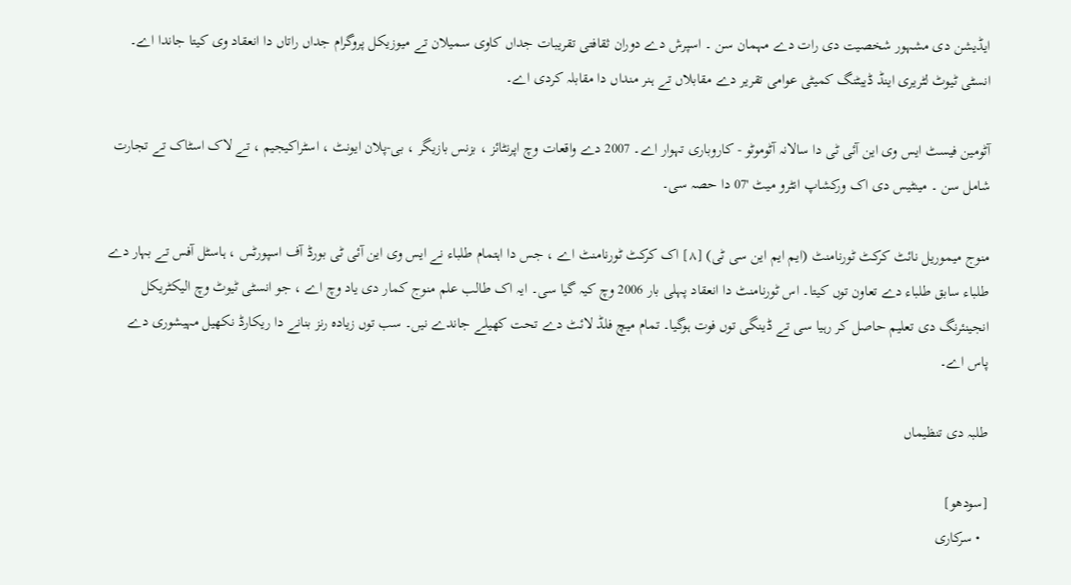ایڈیشن دی مشہور شخصیت دی رات دے مہمان سن ۔ اسپرش دے دوران ثقافتی تقریبات جداں کاوی سمیلان تے میوزیکل پروگرام جداں راتاں دا انعقاد وی کیتا جاندا اے۔ انسٹی ٹیوٹ لٹریری اینڈ ڈیبٹنگ کمیٹی عوامی تقریر دے مقابلاں تے ہنر منداں دا مقابلہ کردی اے۔

آٹومین فیسٹ ایس وی این آئی ٹی دا سالانہ آٹوموٹو - کاروباری تہوار اے۔ 2007 دے واقعات وچ اپرنٹائز ، بزنس بازیگر ، بی-پلان ایونٹ ، اسٹراکیجیم ، تے لاک اسٹاک تے تجارت شامل سن ۔ مینٹیس دی اک ورکشاپ انٹرو میٹ '07 دا حصہ سی۔

منوج میموریل نائٹ کرکٹ ٹورنامنٹ (ایم ایم این سی ٹی) [۸] اک کرکٹ ٹورنامنٹ اے ، جس دا اہتمام طلباء نے ایس وی این آئی ٹی بورڈ آف اسپورٹس ، ہاسٹل آفس تے بہار دے طلباء سابق طلباء دے تعاون توں کیتا۔ اس ٹورنامنٹ دا انعقاد پہلی بار 2006 وچ کیہ گیا سی۔ ایہ اک طالب علم منوج کمار دی یاد وچ اے ، جو انسٹی ٹیوٹ وچ الیکٹریکل انجینئرنگ دی تعلیم حاصل کر رہیا سی تے ڈینگی توں فوت ہوگیا۔ تمام میچ فلڈ لائٹ دے تحت کھیلے جاندے نيں۔ سب توں زیادہ رنز بنانے دا ریکارڈ نکھیل مہیشوری دے پاس اے۔

طلبہ دی تنظیماں

[سودھو]
  • سرکاری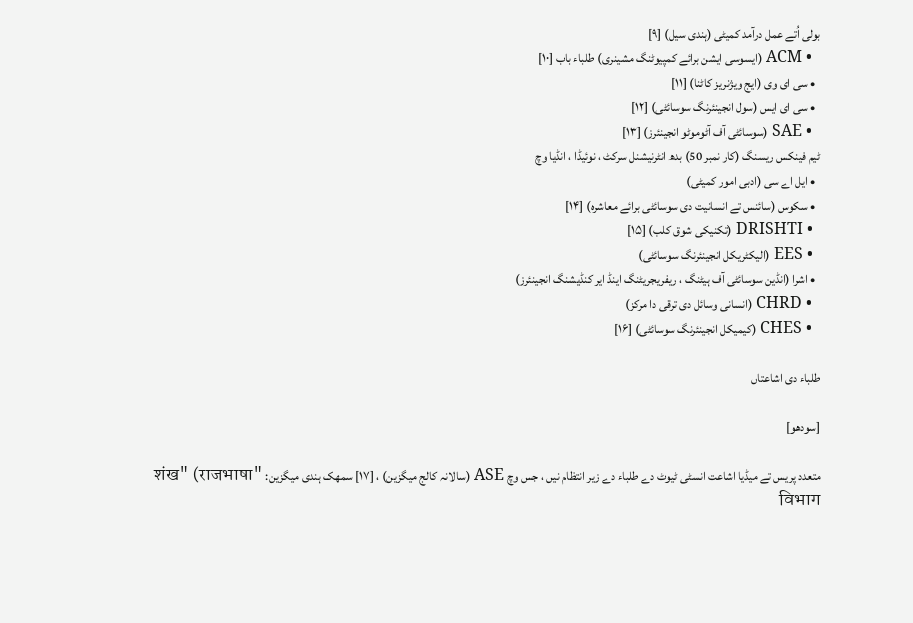بولی اُتے عمل درآمد کمیٹی (ہندی سیل) [۹]
  • ACM (ایسوسی ایشن برائے کمپیوٹنگ مشینری) طلباء باب [۱۰]
  • سی ای وی (ایج ویژنریز کاٹنا) [۱۱]
  • سی ای ایس (سول انجینئرنگ سوسائٹی) [۱۲]
  • SAE (سوسائٹی آف آٹوموٹو انجینئرز) [۱۳]
ٹیم فینکس ریسنگ (کار نمبر 50) بدھ انٹرنیشنل سرکٹ ، نوئیڈا ، انڈیا وچ
  • ایل اے سی (ادبی امور کمیٹی)
  • سکوس (سائنس تے انسانیت دی سوسائٹی برائے معاشرہ) [۱۴]
  • DRISHTI (تکنیکی شوق کلب) [۱۵]
  • EES (الیکٹریکل انجینئرنگ سوسائٹی)
  • اشرا (انڈین سوسائٹی آف ہیٹنگ ، ریفریجریٹنگ اینڈ ایر کنڈیشنگ انجینئرز)
  • CHRD (انسانی وسائل دی ترقی دا مرکز)
  • CHES (کیمیکل انجینئرنگ سوسائٹی) [۱۶]

طلباء دی اشاعتاں

[سودھو]

متعدد پریس تے میڈیا اشاعت انسٹی ٹیوٹ دے طلباء دے زیر انتظام نيں ، جس وچ ASE (سالانہ کالج میگزین) ، [۱۷] سمھک ہندی میگزین: "शंख" (राजभाषा विभाग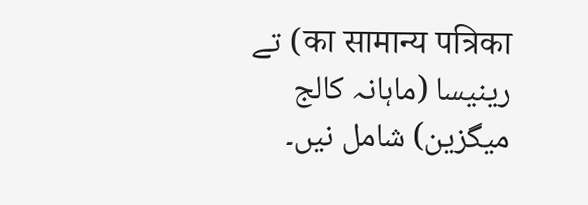का सामान्य पत्रिका) تے رینیسا (ماہانہ کالج میگزین) شامل نيں۔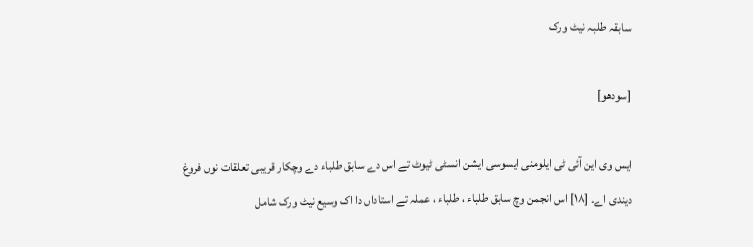سابقہ طلبہ نیٹ ورک

[سودھو]

ایس وی این آئی ٹی ایلومنی ایسوسی ایشن انسٹی ٹیوٹ تے اس دے سابق طلباء دے وچکار قریبی تعلقات نوں فروغ دیندی اے۔ [۱۸] اس انجمن وچ سابق طلباء ، طلباء ، عملہ تے استاداں دا اک وسیع نیٹ ورک شامل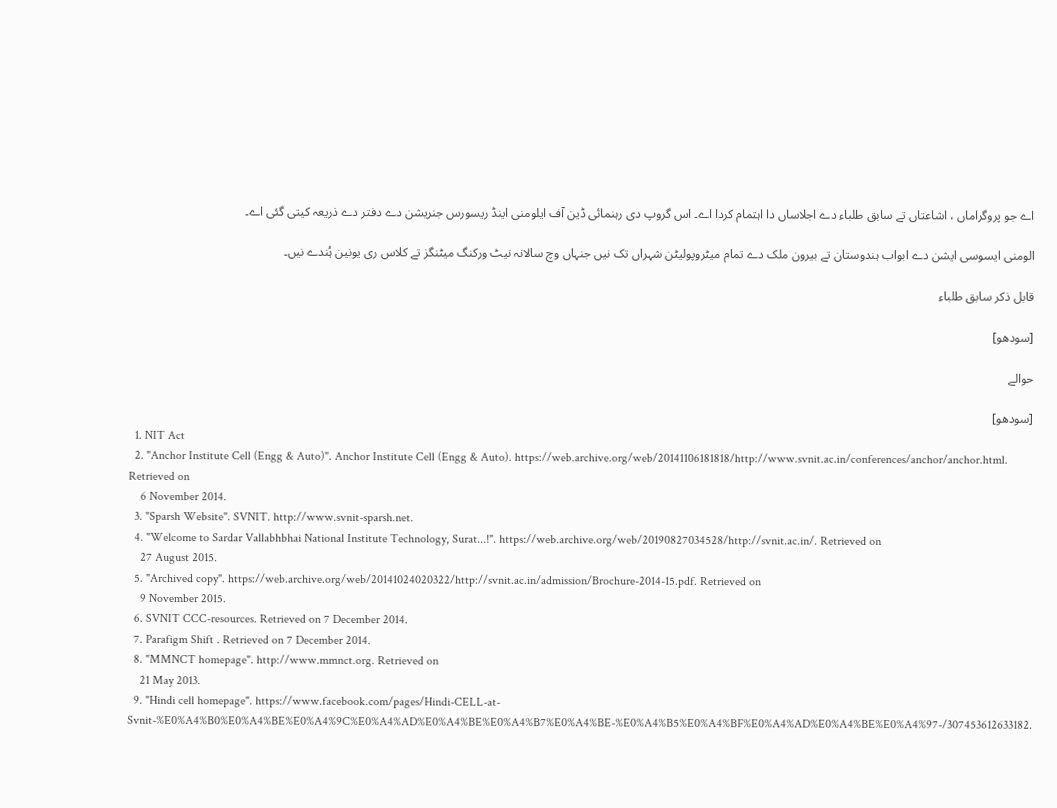اے جو پروگراماں ، اشاعتاں تے سابق طلباء دے اجلاساں دا اہتمام کردا اے۔ اس گروپ دی رہنمائی ڈین آف ایلومنی اینڈ ریسورس جنریشن دے دفتر دے ذریعہ کيتی گئی اے۔

الومنی ایسوسی ایشن دے ابواب ہندوستان تے بیرون ملک دے تمام میٹروپولیٹن شہراں تک نيں جنہاں وچ سالانہ نیٹ ورکنگ میٹنگز تے کلاس ری یونین ہُندے نيں۔

قابل ذکر سابق طلباء

[سودھو]

حوالے

[سودھو]
  1. NIT Act
  2. "Anchor Institute Cell (Engg & Auto)". Anchor Institute Cell (Engg & Auto). https://web.archive.org/web/20141106181818/http://www.svnit.ac.in/conferences/anchor/anchor.html. Retrieved on
    6 November 2014.
  3. "Sparsh Website". SVNIT. http://www.svnit-sparsh.net.
  4. "Welcome to Sardar Vallabhbhai National Institute Technology, Surat...!". https://web.archive.org/web/20190827034528/http://svnit.ac.in/. Retrieved on
    27 August 2015.
  5. "Archived copy". https://web.archive.org/web/20141024020322/http://svnit.ac.in/admission/Brochure-2014-15.pdf. Retrieved on
    9 November 2015.
  6. SVNIT CCC-resources. Retrieved on 7 December 2014.
  7. Parafigm Shift . Retrieved on 7 December 2014.
  8. "MMNCT homepage". http://www.mmnct.org. Retrieved on
    21 May 2013.
  9. "Hindi cell homepage". https://www.facebook.com/pages/Hindi-CELL-at-Svnit-%E0%A4%B0%E0%A4%BE%E0%A4%9C%E0%A4%AD%E0%A4%BE%E0%A4%B7%E0%A4%BE-%E0%A4%B5%E0%A4%BF%E0%A4%AD%E0%A4%BE%E0%A4%97-/307453612633182.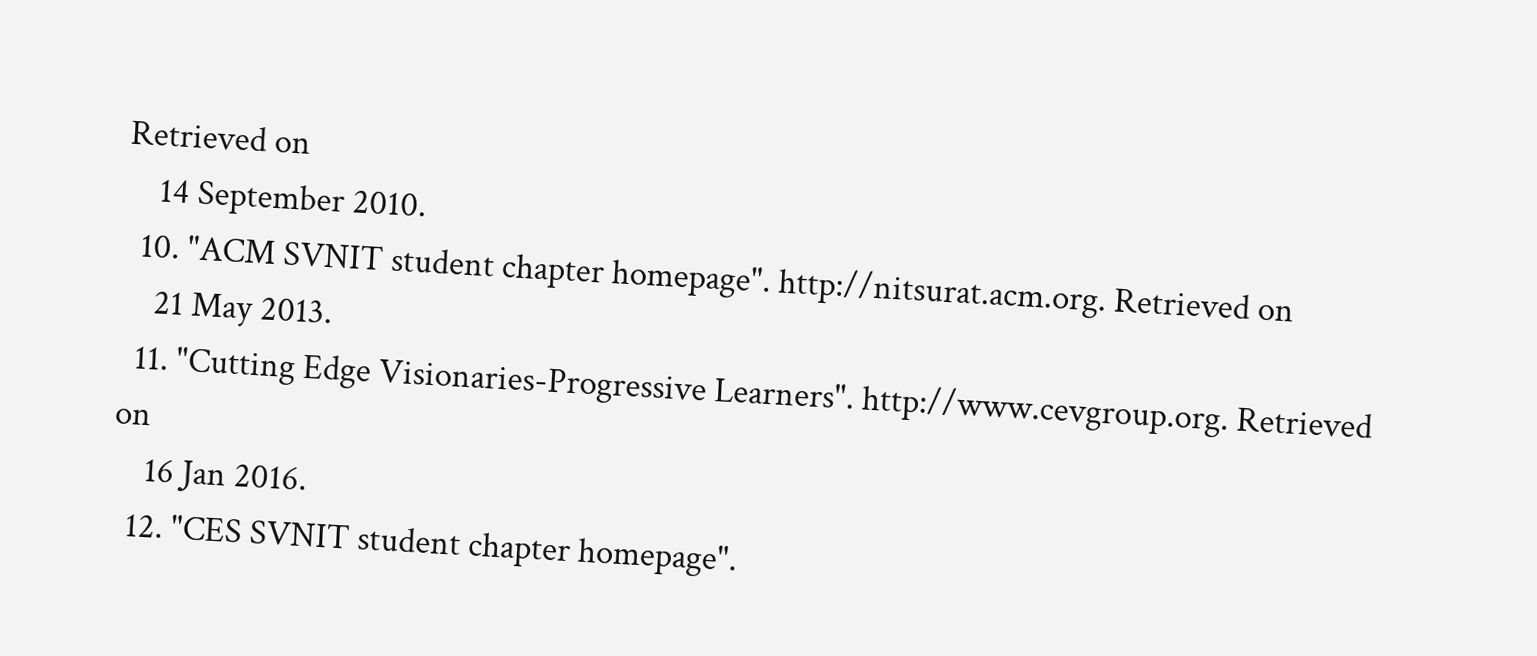Retrieved on
    14 September 2010.
  10. "ACM SVNIT student chapter homepage". http://nitsurat.acm.org. Retrieved on
    21 May 2013.
  11. "Cutting Edge Visionaries-Progressive Learners". http://www.cevgroup.org. Retrieved on
    16 Jan 2016.
  12. "CES SVNIT student chapter homepage".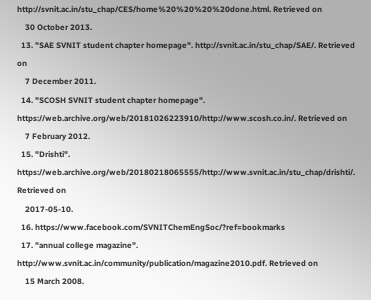http://svnit.ac.in/stu_chap/CES/home%20%20%20%20done.html. Retrieved on
    30 October 2013.
  13. "SAE SVNIT student chapter homepage". http://svnit.ac.in/stu_chap/SAE/. Retrieved on
    7 December 2011.
  14. "SCOSH SVNIT student chapter homepage". https://web.archive.org/web/20181026223910/http://www.scosh.co.in/. Retrieved on
    7 February 2012.
  15. "Drishti". https://web.archive.org/web/20180218065555/http://www.svnit.ac.in/stu_chap/drishti/. Retrieved on
    2017-05-10.
  16. https://www.facebook.com/SVNITChemEngSoc/?ref=bookmarks
  17. "annual college magazine". http://www.svnit.ac.in/community/publication/magazine2010.pdf. Retrieved on
    15 March 2008.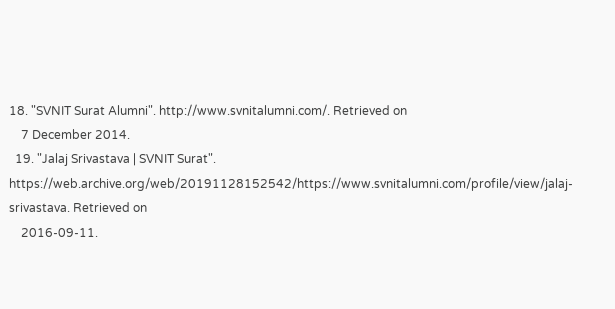18. "SVNIT Surat Alumni". http://www.svnitalumni.com/. Retrieved on
    7 December 2014.
  19. "Jalaj Srivastava | SVNIT Surat". https://web.archive.org/web/20191128152542/https://www.svnitalumni.com/profile/view/jalaj-srivastava. Retrieved on
    2016-09-11.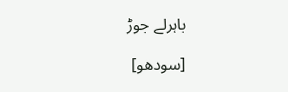باہرلے جوڑ

[سودھو]